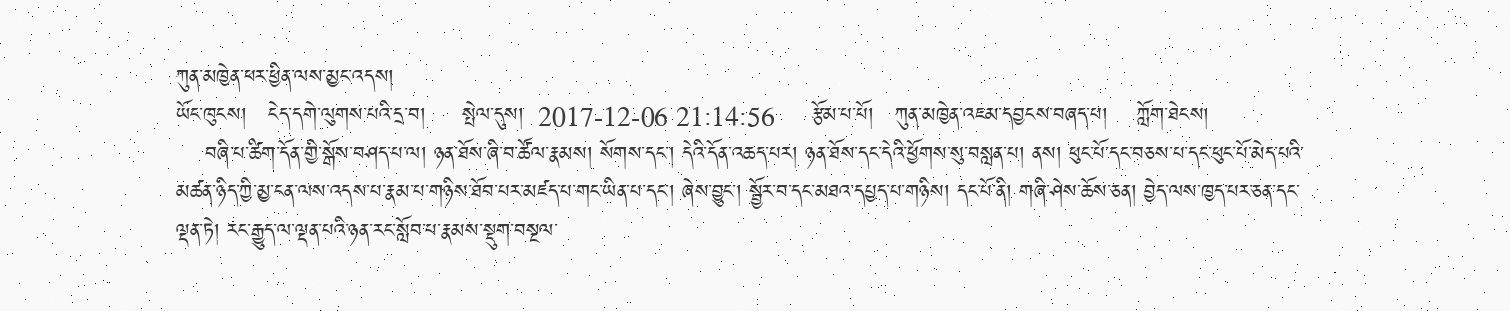ཀུན་མཁྱེན་ཕར་ཕྱིན་ལས་མྱང་འདས།
ཡོང་ཁུངས།   ངེད་དགེ་ལུགས་པའི་དྲ་བ།     སྤེལ་དུས།  2017-12-06 21:14:56     རྩོམ་པ་པོ།   ཀུན་མཁྱེན་འཇམ་དབྱངས་བཞད་པ།    ཀློག་ཐེངས།
    བཞི་པ་ཚིག་དོན་གྱི་སྒོས་བཤད་པ་ལ། ཉན་ཐོས་ཞི་བ་ཚོལ་རྣམས། སོགས་དང་། དེའི་དོན་འཆད་པར། ཉན་ཐོས་དང་དེའི་ཕྱོགས་སུ་བསླན་པ། ནས། ཕུང་པོ་དང་བཅས་པ་དང་ཕུང་པོ་མེད་པའི་མཚན་ཉིད་ཀྱི་མྱ་ངན་ལས་འདས་པ་རྣམ་པ་གཉིས་ཐོབ་པར་མཛད་པ་གང་ཡིན་པ་དང་། ཞེས་བྱུང་། སྦྱོར་བ་དང་མཐའ་དཔྱད་པ་གཉིས། དང་པོ་ནི། གཞི་ཤེས་ཆོས་ཅན། བྱེད་ལས་ཁྱད་པར་ཅན་དང་ལྡན་ཏེ། རང་རྒྱུད་ལ་ལྡན་པའི་ཉན་རང་སློབ་པ་རྣམས་སྡུག་བསྔལ་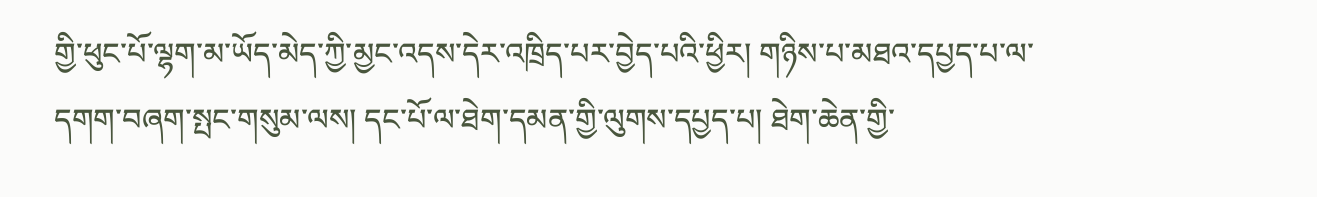གྱི་ཕུང་པོ་ལྷག་མ་ཡོད་མེད་ཀྱི་མྱང་འདས་དེར་འཁྲིད་པར་བྱེད་པའི་ཕྱིར། གཉིས་པ་མཐའ་དཔྱད་པ་ལ་དགག་བཞག་སྤང་གསུམ་ལས། དང་པོ་ལ་ཐེག་དམན་གྱི་ལུགས་དཔྱད་པ། ཐེག་ཆེན་གྱི་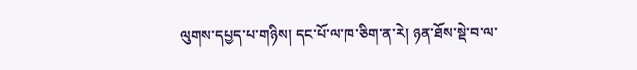ལུགས་དཔྱད་པ་གཉིས། དང་པོ་ལ་ཁ་ཅིག་ན་རེ། ཉན་ཐོས་སྡེ་བ་ལ་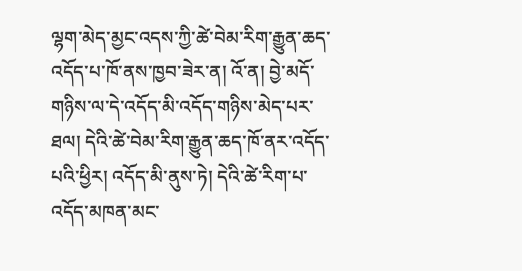ལྷག་མེད་མྱང་འདས་ཀྱི་ཚེ་བེམ་རིག་རྒྱུན་ཆད་འདོད་པ་ཁོ་ནས་ཁྱབ་ཟེར་ན། འོ་ན། བྱེ་མདོ་གཉིས་ལ་དེ་འདོད་མི་འདོད་གཉིས་མེད་པར་ཐལ། དེའི་ཚེ་བེམ་རིག་རྒྱུན་ཆད་ཁོ་ནར་འདོད་པའི་ཕྱིར། འདོད་མི་ནུས་ཏེ། དེའི་ཚེ་རིག་པ་འདོད་མཁན་མང་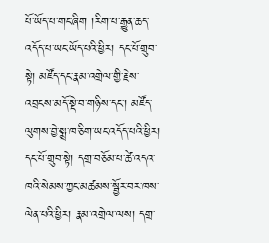པོ་ཡོད་པ་གང་ཞིག །རིག་པ་རྒྱུན་ཆད་འདོད་པ་ཡང་ཡོད་པའི་ཕྱིར། དང་པོ་གྲུབ་སྟེ། མཛོད་དང་རྣམ་འགྲེལ་གྱི་རྗེས་འབྲངས་མདོ་སྡེ་བ་གཉིས་དང་། མཛོད་ལུགས་བྱེ་སྨྲ་ཁ་ཅིག་ཡང་འདོད་པའི་ཕྱིར། དང་པོ་གྲུབ་སྟེ། དགྲ་བཅོམ་པ་ཚེ་འདའ་ཁའི་སེམས་ཀྱང་མཚམས་སྦྱོར་བར་ཁས་ལེན་པའི་ཕྱིར། རྣམ་འགྲེལ་ལས། དགྲ་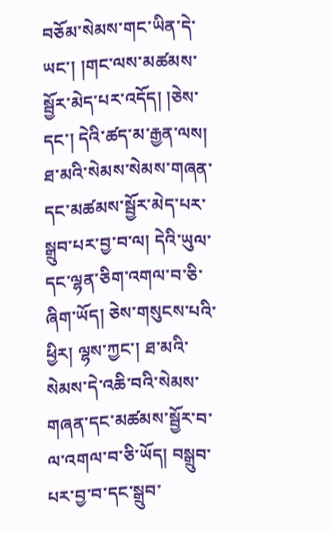བཅོམ་སེམས་གང་ཡིན་དེ་ཡང་། །གང་ལས་མཚམས་སྦྱོར་མེད་པར་འདོད། །ཅེས་དང་། དེའི་ཚད་མ་རྒྱན་ལས། ཐ་མའི་སེམས་སེམས་གཞན་དང་མཚམས་སྦྱོར་མེད་པར་སྒྲུབ་པར་བྱ་བ་ལ། དེའི་ཡུལ་དང་ལྷན་ཅིག་འགལ་བ་ཅི་ཞིག་ཡོད། ཅེས་གསུངས་པའི་ཕྱིར། ལྷས་ཀྱང་། ཐ་མའི་སེམས་དེ་འཆི་བའི་སེམས་གཞན་དང་མཚམས་སྦྱོར་བ་ལ་འགལ་བ་ཅི་ཡོད། བསྒྲུབ་པར་བྱ་བ་དང་སྒྲུབ་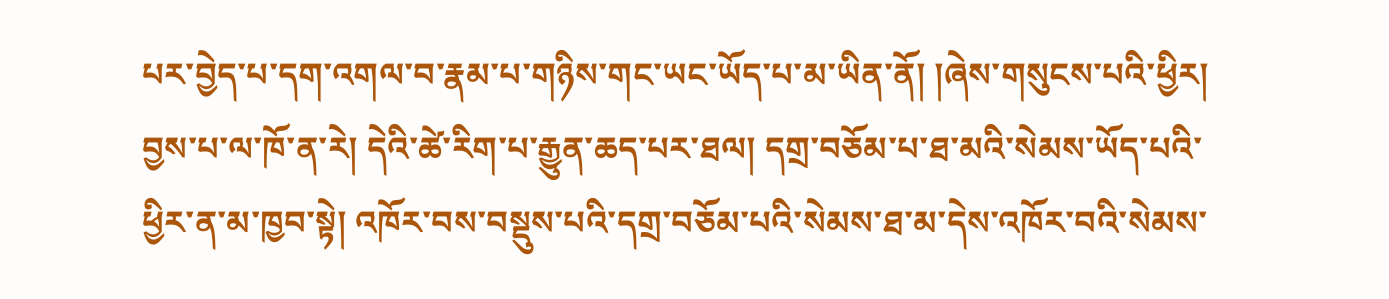པར་བྱེད་པ་དག་འགལ་བ་རྣམ་པ་གཉིས་གང་ཡང་ཡོད་པ་མ་ཡིན་ནོ། །ཞེས་གསུངས་པའི་ཕྱིར། བྱས་པ་ལ་ཁོ་ན་རེ། དེའི་ཚེ་རིག་པ་རྒྱུན་ཆད་པར་ཐལ། དགྲ་བཅོམ་པ་ཐ་མའི་སེམས་ཡོད་པའི་ཕྱིར་ན་མ་ཁྱབ་སྟེ། འཁོར་བས་བསྡུས་པའི་དགྲ་བཅོམ་པའི་སེམས་ཐ་མ་དེས་འཁོར་བའི་སེམས་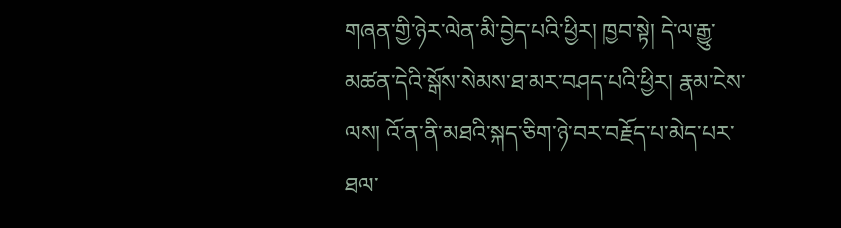གཞན་གྱི་ཉེར་ལེན་མི་བྱེད་པའི་ཕྱིར། ཁྱབ་སྟེ། དེ་ལ་རྒྱུ་མཚན་དེའི་སྒོས་སེམས་ཐ་མར་བཤད་པའི་ཕྱིར། རྣམ་ངེས་ལས། འོ་ན་ནི་མཐའི་སྐད་ཅིག་ཉེ་བར་བརྗོད་པ་མེད་པར་ཐལ་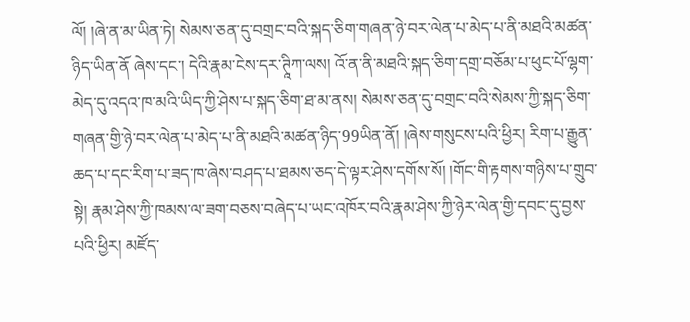ལོ། །ཞེ་ན་མ་ཡིན་ཏེ། སེམས་ཅན་དུ་བགྲང་བའི་སྐད་ཅིག་གཞན་ཉེ་བར་ལེན་པ་མེད་པ་ནི་མཐའི་མཚན་ཉིད་ཡིན་ནོ ཞེས་དང་། དེའི་རྣམ་ངེས་དར་ཊཱིཀ་ལས། འོ་ན་ནི་མཐའི་སྐད་ཅིག་དགྲ་བཅོམ་པ་ཕུང་པོ་ལྷག་མེད་དུ་འདའ་ཁ་མའི་ཡིད་ཀྱི་ཤེས་པ་སྐད་ཅིག་ཐ་མ་ནས། སེམས་ཅན་དུ་བགྲང་བའི་སེམས་ཀྱི་སྐད་ཅིག་གཞན་གྱི་ཉེ་བར་ལེན་པ་མེད་པ་ནི་མཐའི་མཚན་ཉིད་99ཡིན་ནོ། །ཞེས་གསུངས་པའི་ཕྱིར། རིག་པ་རྒྱུན་ཆད་པ་དང་རིག་པ་ཟད་ཁ་ཞེས་བཤད་པ་ཐམས་ཅད་དེ་ལྟར་ཤེས་དགོས་སོ། །གོང་གི་རྟགས་གཉིས་པ་གྲུབ་སྟེ། རྣམ་ཤེས་ཀྱི་ཁམས་ལ་ཟག་བཅས་བཞེད་པ་ཡང་འཁོར་བའི་རྣམ་ཤེས་ཀྱི་ཉེར་ལེན་གྱི་དབང་དུ་བྱས་པའི་ཕྱིར། མཛོད་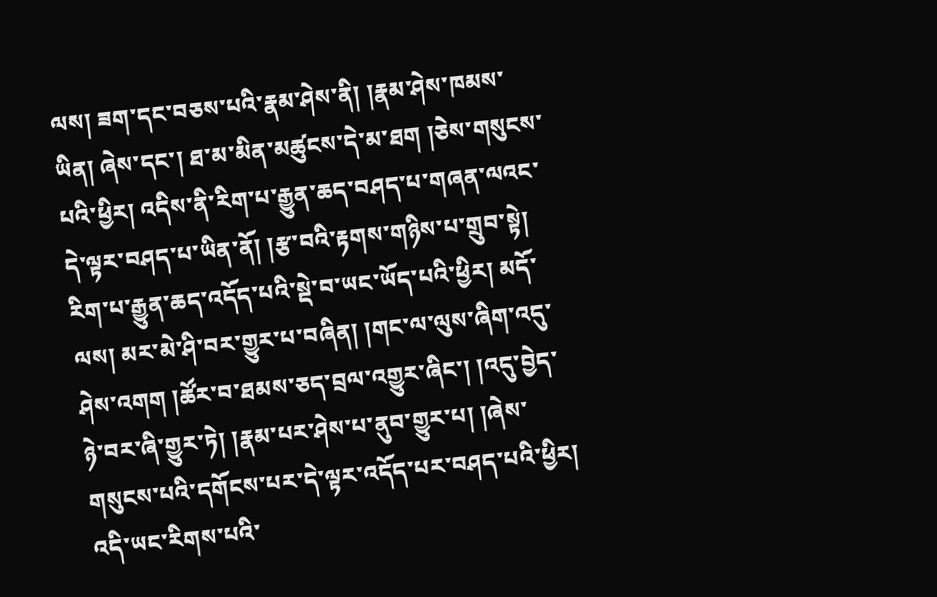ལས། ཟག་དང་བཅས་པའི་རྣམ་ཤེས་ནི། །རྣམ་ཤེས་ཁམས་ཡིན། ཞེས་དང་། ཐ་མ་མིན་མཚུངས་དེ་མ་ཐག །ཅེས་གསུངས་པའི་ཕྱིར། འདིས་ནི་རིག་པ་རྒྱུན་ཆད་བཤད་པ་གཞན་ལའང་དེ་ལྟར་བཤད་པ་ཡིན་ནོ། །རྩ་བའི་རྟགས་གཉིས་པ་གྲུབ་སྟེ། རིག་པ་རྒྱུན་ཆད་འདོད་པའི་སྡེ་བ་ཡང་ཡོད་པའི་ཕྱིར། མདོ་ལས། མར་མེ་ཤི་བར་གྱུར་པ་བཞིན། །གང་ལ་ལུས་ཞིག་འདུ་ཤེས་འགག །ཚོར་བ་ཐམས་ཅད་བྲལ་འགྱུར་ཞིང་། །འདུ་བྱེད་ཉེ་བར་ཞི་གྱུར་ཏེ། །རྣམ་པར་ཤེས་པ་ནུབ་གྱུར་པ། །ཞེས་གསུངས་པའི་དགོངས་པར་དེ་ལྟར་འདོད་པར་བཤད་པའི་ཕྱིར། འདི་ཡང་རིགས་པའི་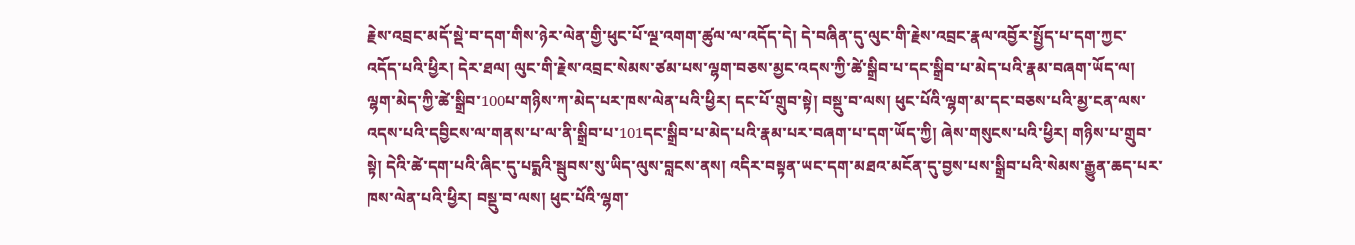རྗེས་འབྲང་མདོ་སྡེ་བ་དག་གིས་ཉེར་ལེན་གྱི་ཕུང་པོ་ལྔ་འགག་ཚུལ་ལ་འདོད་དེ། དེ་བཞིན་དུ་ལུང་གི་རྗེས་འབྲང་རྣལ་འབྱོར་སྤྱོད་པ་དག་ཀྱང་འདོད་པའི་ཕྱིར། དེར་ཐལ། ལུང་གི་རྗེས་འབྲང་སེམས་ཙམ་པས་ལྷག་བཅས་མྱང་འདས་ཀྱི་ཚེ་སྒྲིབ་པ་དང་སྒྲིབ་པ་མེད་པའི་རྣམ་བཞག་ཡོད་ལ། ལྷག་མེད་ཀྱི་ཚེ་སྒྲིབ་100པ་གཉིས་ཀ་མེད་པར་ཁས་ལེན་པའི་ཕྱིར། དང་པོ་གྲུབ་སྟེ། བསྡུ་བ་ལས། ཕུང་པོའི་ལྷག་མ་དང་བཅས་པའི་མྱ་ངན་ལས་འདས་པའི་དབྱིངས་ལ་གནས་པ་ལ་ནི་སྒྲིབ་པ་101དང་སྒྲིབ་པ་མེད་པའི་རྣམ་པར་བཞག་པ་དག་ཡོད་ཀྱི། ཞེས་གསུངས་པའི་ཕྱིར། གཉིས་པ་གྲུབ་སྟེ། དེའི་ཚེ་དག་པའི་ཞིང་དུ་པདྨའི་སྦུབས་སུ་ཡིད་ལུས་བླངས་ནས། འདིར་བསྟན་ཡང་དག་མཐའ་མངོན་དུ་བྱས་པས་སྒྲིབ་པའི་སེམས་རྒྱུན་ཆད་པར་ཁས་ལེན་པའི་ཕྱིར། བསྡུ་བ་ལས། ཕུང་པོའི་ལྷག་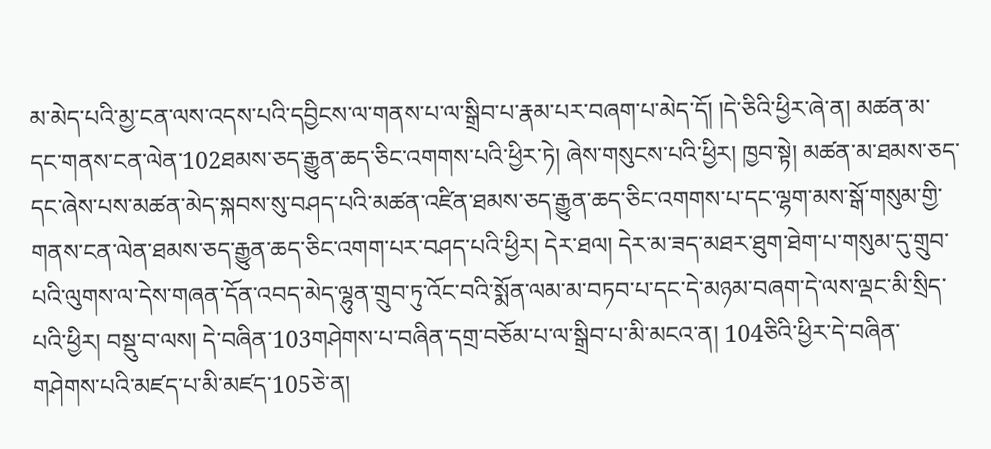མ་མེད་པའི་མྱ་ངན་ལས་འདས་པའི་དབྱིངས་ལ་གནས་པ་ལ་སྒྲིབ་པ་རྣམ་པར་བཞག་པ་མེད་དོ། །དེ་ཅིའི་ཕྱིར་ཞེ་ན། མཚན་མ་དང་གནས་ངན་ལེན་102ཐམས་ཅད་རྒྱུན་ཆད་ཅིང་འགགས་པའི་ཕྱིར་ཏེ། ཞེས་གསུངས་པའི་ཕྱིར། ཁྱབ་སྟེ། མཚན་མ་ཐམས་ཅད་དང་ཞེས་པས་མཚན་མེད་སྐབས་སུ་བཤད་པའི་མཚན་འཛིན་ཐམས་ཅད་རྒྱུན་ཆད་ཅིང་འགགས་པ་དང་ལྷག་མས་སྒོ་གསུམ་གྱི་གནས་ངན་ལེན་ཐམས་ཅད་རྒྱུན་ཆད་ཅིང་འགག་པར་བཤད་པའི་ཕྱིར། དེར་ཐལ། དེར་མ་ཟད་མཐར་ཐུག་ཐེག་པ་གསུམ་དུ་གྲུབ་པའི་ལུགས་ལ་དེས་གཞན་དོན་འབད་མེད་ལྷུན་གྲུབ་ཏུ་འོང་བའི་སྨོན་ལམ་མ་བཏབ་པ་དང་དེ་མཉམ་བཞག་དེ་ལས་ལྡང་མི་སྲིད་པའི་ཕྱིར། བསྡུ་བ་ལས། དེ་བཞིན་103གཤེགས་པ་བཞིན་དགྲ་བཅོམ་པ་ལ་སྒྲིབ་པ་མི་མངའ་ན། 104ཅིའི་ཕྱིར་དེ་བཞིན་གཤེགས་པའི་མཛད་པ་མི་མཛད་105ཅེ་ན།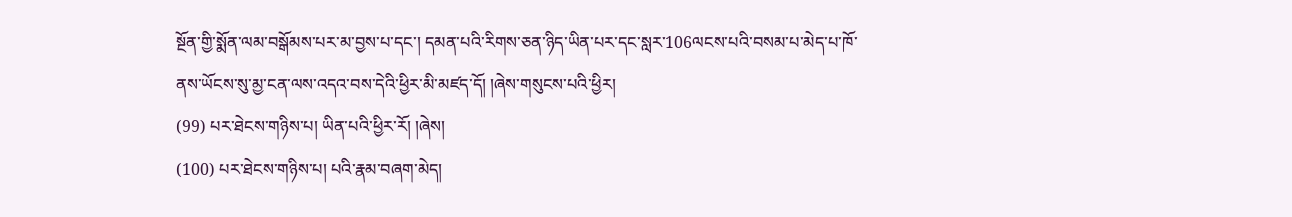སྔོན་གྱི་སྨོན་ལམ་བསྒོམས་པར་མ་བྱས་པ་དང་། དམན་པའི་རིགས་ཅན་ཉིད་ཡིན་པར་དང་སླར་106ལངས་པའི་བསམ་པ་མེད་པ་ཁོ་ནས་ཡོངས་སུ་མྱ་ངན་ལས་འདའ་བས་དེའི་ཕྱིར་མི་མཛད་དོ། །ཞེས་གསུངས་པའི་ཕྱིར།
(99) པར་ཐེངས་གཉིས་པ། ཡིན་པའི་ཕྱིར་རོ། །ཞེས།
(100) པར་ཐེངས་གཉིས་པ། པའི་རྣམ་བཞག་མེད།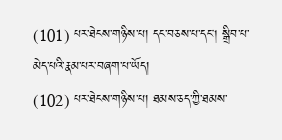(101) པར་ཐེངས་གཉིས་པ། དང་བཅས་པ་དང། སྒྲིབ་པ་མེད་པའི་རྣམ་པར་བཞག་པ་ཡོད།
(102) པར་ཐེངས་གཉིས་པ། ཐམས་ཅད་ཀྱི་ཐམས་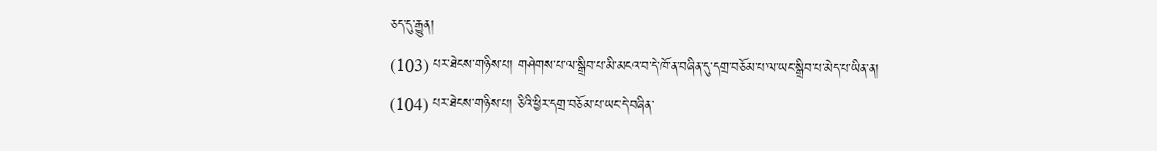ཅད་དུ་རྒྱུན།
(103) པར་ཐེངས་གཉིས་པ། གཤེགས་པ་ལ་སྒྲིབ་པ་མི་མངའ་བ་དེ་ཁོ་ན་བཞིན་དུ་དགྲ་བཅོམ་པ་ལ་ཡང་སྒྲིབ་པ་མེད་པ་ཡིན་ན།
(104) པར་ཐེངས་གཉིས་པ། ཅིའི་ཕྱིར་དགྲ་བཅོམ་པ་ཡང་དེ་བཞིན་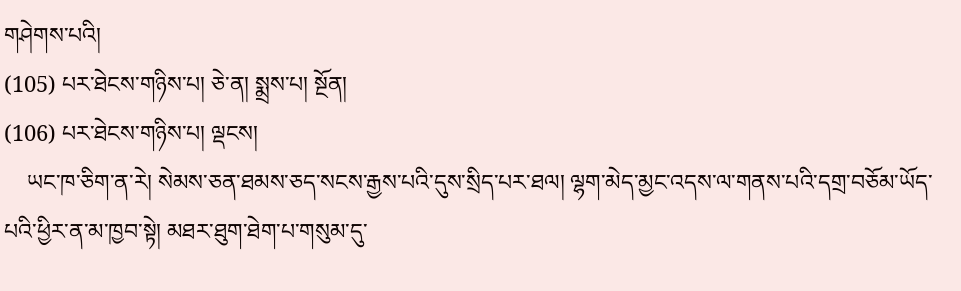གཤེགས་པའི།
(105) པར་ཐེངས་གཉིས་པ། ཅེ་ན། སྨྲས་པ། སྔོན།
(106) པར་ཐེངས་གཉིས་པ། ལྡངས།
    ཡང་ཁ་ཅིག་ན་རེ། སེམས་ཅན་ཐམས་ཅད་སངས་རྒྱས་པའི་དུས་སྲིད་པར་ཐལ། ལྷག་མེད་མྱང་འདས་ལ་གནས་པའི་དགྲ་བཅོམ་ཡོད་པའི་ཕྱིར་ན་མ་ཁྱབ་སྟེ། མཐར་ཐུག་ཐེག་པ་གསུམ་དུ་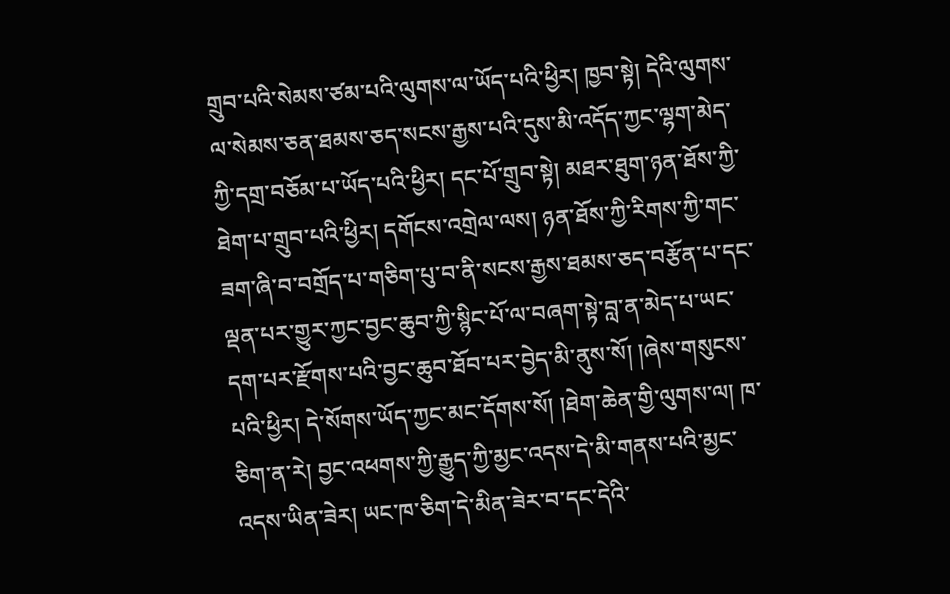གྲུབ་པའི་སེམས་ཙམ་པའི་ལུགས་ལ་ཡོད་པའི་ཕྱིར། ཁྱབ་སྟེ། དེའི་ལུགས་ལ་སེམས་ཅན་ཐམས་ཅད་སངས་རྒྱས་པའི་དུས་མི་འདོད་ཀྱང་ལྷག་མེད་ཀྱི་དགྲ་བཅོམ་པ་ཡོད་པའི་ཕྱིར། དང་པོ་གྲུབ་སྟེ། མཐར་ཐུག་ཉན་ཐོས་ཀྱི་ཐེག་པ་གྲུབ་པའི་ཕྱིར། དགོངས་འགྲེལ་ལས། ཉན་ཐོས་ཀྱི་རིགས་ཀྱི་གང་ཟག་ཞི་བ་བགྲོད་པ་གཅིག་པུ་བ་ནི་སངས་རྒྱས་ཐམས་ཅད་བརྩོན་པ་དང་ལྡན་པར་གྱུར་ཀྱང་བྱང་ཆུབ་ཀྱི་སྙིང་པོ་ལ་བཞག་སྟེ་བླ་ན་མེད་པ་ཡང་དག་པར་རྫོགས་པའི་བྱང་ཆུབ་ཐོབ་པར་བྱེད་མི་ནུས་སོ། །ཞེས་གསུངས་པའི་ཕྱིར། དེ་སོགས་ཡོད་ཀྱང་མང་དོགས་སོ། །ཐེག་ཆེན་གྱི་ལུགས་ལ། ཁ་ཅིག་ན་རེ། བྱང་འཕགས་ཀྱི་རྒྱུད་ཀྱི་མྱང་འདས་དེ་མི་གནས་པའི་མྱང་འདས་ཡིན་ཟེར། ཡང་ཁ་ཅིག་དེ་མིན་ཟེར་བ་དང་དེའི་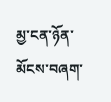མྱ་ངན་ཉོན་མོངས་བཞག་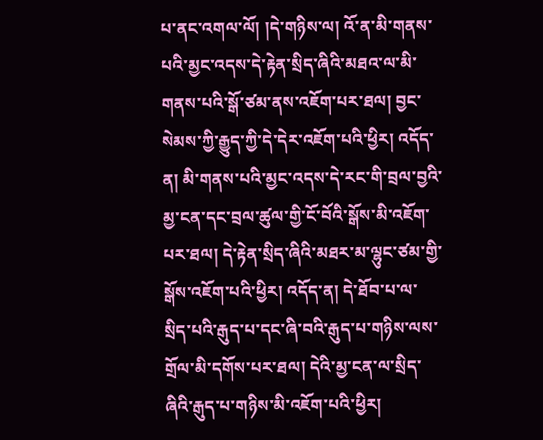པ་ནང་འགལ་ལོ། །དེ་གཉིས་ལ། འོ་ན་མི་གནས་པའི་མྱང་འདས་དེ་རྟེན་སྲིད་ཞིའི་མཐའ་ལ་མི་གནས་པའི་སྒོ་ཙམ་ནས་འཇོག་པར་ཐལ། བྱང་སེམས་ཀྱི་རྒྱུད་ཀྱི་དེ་དེར་འཇོག་པའི་ཕྱིར། འདོད་ན། མི་གནས་པའི་མྱང་འདས་དེ་རང་གི་བྲལ་བྱའི་མྱ་ངན་དང་བྲལ་ཚུལ་གྱི་ངོ་བོའི་སྒོས་མི་འཇོག་པར་ཐལ། དེ་རྟེན་སྲིད་ཞིའི་མཐར་མ་ལྷུང་ཙམ་གྱི་སྒོས་འཇོག་པའི་ཕྱིར། འདོད་ན། དེ་ཐོབ་པ་ལ་སྲིད་པའི་རྒུད་པ་དང་ཞི་བའི་རྒུད་པ་གཉིས་ལས་གྲོལ་མི་དགོས་པར་ཐལ། དེའི་མྱ་ངན་ལ་སྲིད་ཞིའི་རྒུད་པ་གཉིས་མི་འཇོག་པའི་ཕྱིར།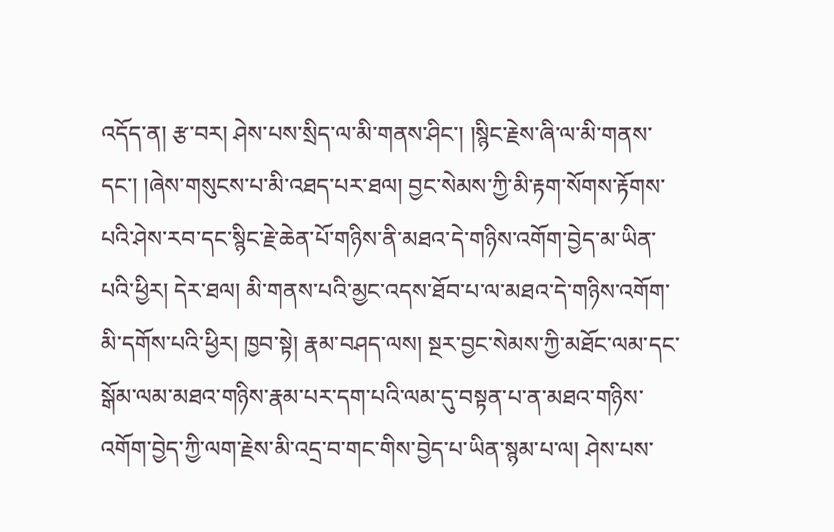འདོད་ན། རྩ་བར། ཤེས་པས་སྲིད་ལ་མི་གནས་ཤིང་། །སྙིང་རྗེས་ཞི་ལ་མི་གནས་དང་། །ཞེས་གསུངས་པ་མི་འཐད་པར་ཐལ། བྱང་སེམས་ཀྱི་མི་རྟག་སོགས་རྟོགས་པའི་ཤེས་རབ་དང་སྙིང་རྗེ་ཆེན་པོ་གཉིས་ནི་མཐའ་དེ་གཉིས་འགོག་བྱེད་མ་ཡིན་པའི་ཕྱིར། དེར་ཐལ། མི་གནས་པའི་མྱང་འདས་ཐོབ་པ་ལ་མཐའ་དེ་གཉིས་འགོག་མི་དགོས་པའི་ཕྱིར། ཁྱབ་སྟེ། རྣམ་བཤད་ལས། སྔར་བྱང་སེམས་ཀྱི་མཐོང་ལམ་དང་སྒོམ་ལམ་མཐའ་གཉིས་རྣམ་པར་དག་པའི་ལམ་དུ་བསྟན་པ་ན་མཐའ་གཉིས་འགོག་བྱེད་ཀྱི་ལག་རྗེས་མི་འདྲ་བ་གང་གིས་བྱེད་པ་ཡིན་སྙམ་པ་ལ། ཤེས་པས་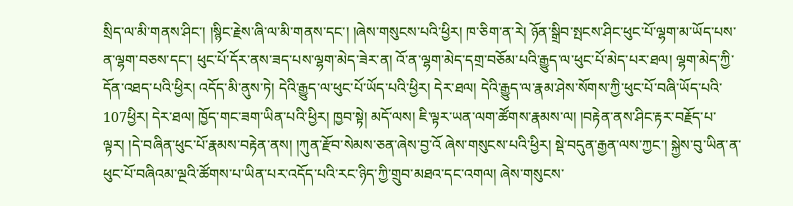སྲིད་ལ་མི་གནས་ཤིང་། །སྙིང་རྗེས་ཞི་ལ་མི་གནས་དང་། །ཞེས་གསུངས་པའི་ཕྱིར། ཁ་ཅིག་ན་རེ། ཉོན་སྒྲིབ་སྤངས་ཤིང་ཕུང་པོ་ལྷག་མ་ཡོད་པས་ན་ལྷག་བཅས་དང་། ཕུང་པོ་དོར་ནས་ཟད་པས་ལྷག་མེད་ཟེར་ན། འོ་ན་ལྷག་མེད་དགྲ་བཅོམ་པའི་རྒྱུད་ལ་ཕུང་པོ་མེད་པར་ཐལ། ལྷག་མེད་ཀྱི་དོན་འཐད་པའི་ཕྱིར། འདོད་མི་ནུས་ཏེ། དེའི་རྒྱུད་ལ་ཕུང་པོ་ཡོད་པའི་ཕྱིར། དེར་ཐལ། དེའི་རྒྱུད་ལ་རྣམ་ཤེས་སོགས་ཀྱི་ཕུང་པོ་བཞི་ཡོད་པའི་107ཕྱིར། དེར་ཐལ། ཁྱོད་གང་ཟག་ཡིན་པའི་ཕྱིར། ཁྱབ་སྟེ། མདོ་ལས། ཇི་ལྟར་ཡན་ལག་ཚོགས་རྣམས་ལ། །བརྟེན་ནས་ཤིང་རྟར་བརྗོད་པ་ལྟར། །དེ་བཞིན་ཕུང་པོ་རྣམས་བརྟེན་ནས། །ཀུན་རྫོབ་སེམས་ཅན་ཞེས་བྱ་འོ ཞེས་གསུངས་པའི་ཕྱིར། སྡེ་བདུན་རྒྱན་ལས་ཀྱང་། སྐྱེས་བུ་ཡིན་ན་ཕུང་པོ་བཞིའམ་ལྔའི་ཚོགས་པ་ཡིན་པར་འདོད་པའི་རང་ཉིད་ཀྱི་གྲུབ་མཐའ་དང་འགལ། ཞེས་གསུངས་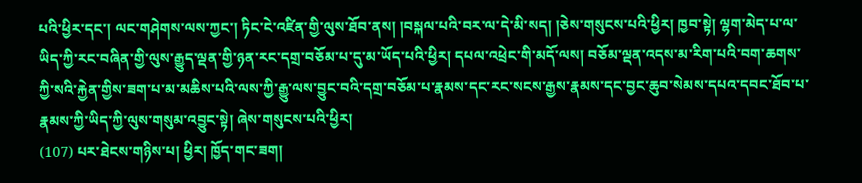པའི་ཕྱིར་དང་། ལང་གཤེགས་ལས་ཀྱང་། ཏིང་ངེ་འཛིན་གྱི་ལུས་ཐོབ་ནས། །བསྐལ་པའི་བར་ལ་དེ་མི་སད། །ཅེས་གསུངས་པའི་ཕྱིར། ཁྱབ་སྟེ། ལྷག་མེད་པ་ལ་ཡིད་ཀྱི་རང་བཞིན་གྱི་ལུས་རྒྱུད་ལྡན་གྱི་ཉན་རང་དགྲ་བཅོམ་པ་དུ་མ་ཡོད་པའི་ཕྱིར། དཔལ་འཕྲེང་གི་མདོ་ལས། བཅོམ་ལྡན་འདས་མ་རིག་པའི་བག་ཆགས་ཀྱི་སའི་རྐྱེན་གྱིས་ཟག་པ་མ་མཆིས་པའི་ལས་ཀྱི་རྒྱུ་ལས་བྱུང་བའི་དགྲ་བཅོམ་པ་རྣམས་དང་རང་སངས་རྒྱས་རྣམས་དང་བྱང་ཆུབ་སེམས་དཔའ་དབང་ཐོབ་པ་རྣམས་ཀྱི་ཡིད་ཀྱི་ལུས་གསུམ་འབྱུང་སྟེ། ཞེས་གསུངས་པའི་ཕྱིར།
(107) པར་ཐེངས་གཉིས་པ། ཕྱིར། ཁྱོད་གང་ཟག།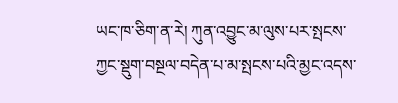ཡང་ཁ་ཅིག་ན་རེ། ཀུན་འབྱུང་མ་ལུས་པར་སྤངས་ཀྱང་སྡུག་བསྔལ་བདེན་པ་མ་སྤངས་པའི་མྱང་འདས་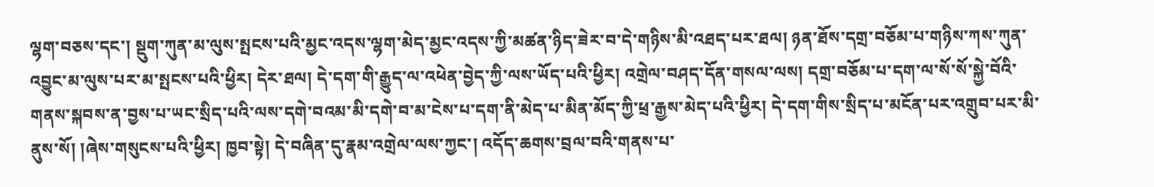ལྷག་བཅས་དང་། སྡུག་ཀུན་མ་ལུས་སྤངས་པའི་མྱང་འདས་ལྷག་མེད་མྱང་འདས་ཀྱི་མཚན་ཉིད་ཟེར་བ་དེ་གཉིས་མི་འཐད་པར་ཐལ། ཉན་ཐོས་དགྲ་བཅོམ་པ་གཉིས་ཀས་ཀུན་འབྱུང་མ་ལུས་པར་མ་སྤངས་པའི་ཕྱིར། དེར་ཐལ། དེ་དག་གི་རྒྱུད་ལ་འཕེན་བྱེད་ཀྱི་ལས་ཡོད་པའི་ཕྱིར། འགྲེལ་བཤད་དོན་གསལ་ལས། དགྲ་བཅོམ་པ་དག་ལ་སོ་སོ་སྐྱེ་བོའི་གནས་སྐབས་ན་བྱས་པ་ཡང་སྲིད་པའི་ལས་དགེ་བའམ་མི་དགེ་བ་མ་ངེས་པ་དག་ནི་མེད་པ་མིན་མོད་ཀྱི་ཕྲ་རྒྱས་མེད་པའི་ཕྱིར། དེ་དག་གིས་སྲིད་པ་མངོན་པར་འགྲུབ་པར་མི་ནུས་སོ། །ཞེས་གསུངས་པའི་ཕྱིར། ཁྱབ་སྟེ། དེ་བཞིན་དུ་རྣམ་འགྲེལ་ལས་ཀྱང་། འདོད་ཆགས་བྲལ་བའི་གནས་པ་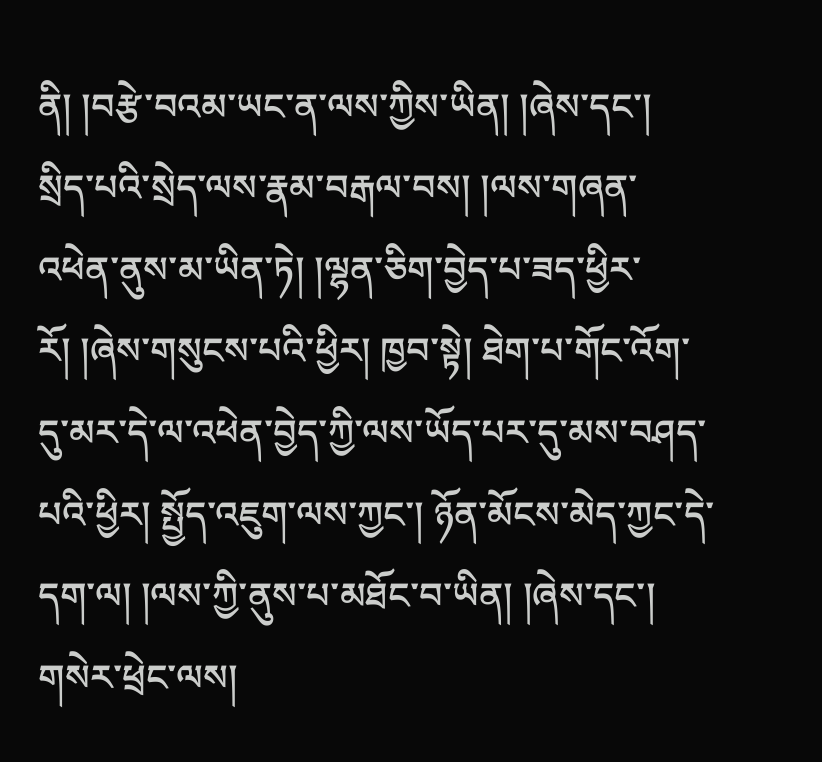ནི། །བརྩེ་བའམ་ཡང་ན་ལས་ཀྱིས་ཡིན། །ཞེས་དང་། སྲིད་པའི་སྲེད་ལས་རྣམ་བརྒལ་བས། །ལས་གཞན་འཕེན་ནུས་མ་ཡིན་ཏེ། །ལྷན་ཅིག་བྱེད་པ་ཟད་ཕྱིར་རོ། །ཞེས་གསུངས་པའི་ཕྱིར། ཁྱབ་སྟེ། ཐེག་པ་གོང་འོག་དུ་མར་དེ་ལ་འཕེན་བྱེད་ཀྱི་ལས་ཡོད་པར་དུ་མས་བཤད་པའི་ཕྱིར། སྤྱོད་འཇུག་ལས་ཀྱང་། ཉོན་མོངས་མེད་ཀྱང་དེ་དག་ལ། །ལས་ཀྱི་ནུས་པ་མཐོང་བ་ཡིན། །ཞེས་དང་། གསེར་ཕྲེང་ལས།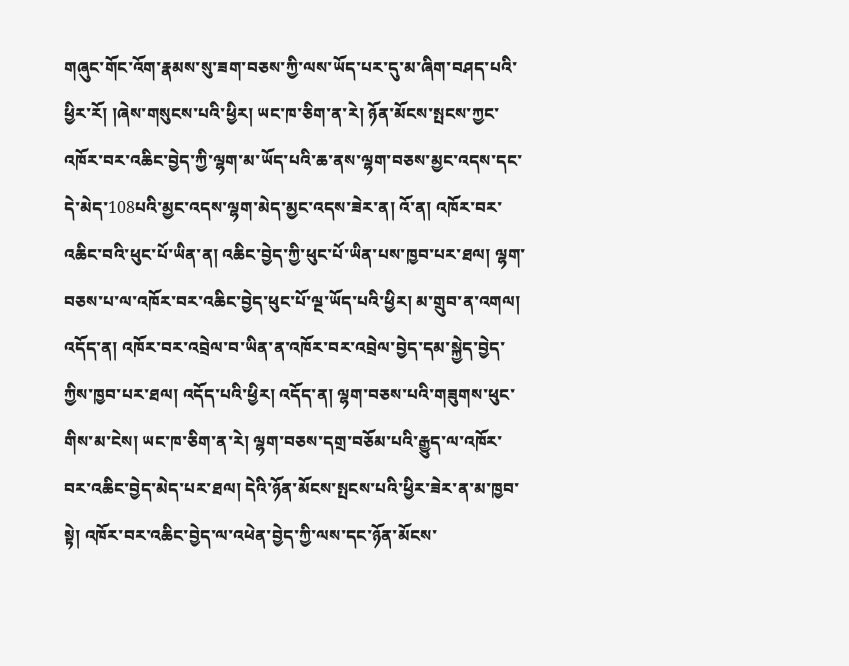གཞུང་གོང་འོག་རྣམས་སུ་ཟག་བཅས་ཀྱི་ལས་ཡོད་པར་དུ་མ་ཞིག་བཤད་པའི་ཕྱིར་རོ། །ཞེས་གསུངས་པའི་ཕྱིར། ཡང་ཁ་ཅིག་ན་རེ། ཉོན་མོངས་སྤངས་ཀྱང་འཁོར་བར་འཆིང་བྱེད་ཀྱི་ལྷག་མ་ཡོད་པའི་ཆ་ནས་ལྷག་བཅས་མྱང་འདས་དང་དེ་མེད་108པའི་མྱང་འདས་ལྷག་མེད་མྱང་འདས་ཟེར་ན། འོ་ན། འཁོར་བར་འཆིང་བའི་ཕུང་པོ་ཡིན་ན། འཆིང་བྱེད་ཀྱི་ཕུང་པོ་ཡིན་པས་ཁྱབ་པར་ཐལ། ལྷག་བཅས་པ་ལ་འཁོར་བར་འཆིང་བྱེད་ཕུང་པོ་ལྔ་ཡོད་པའི་ཕྱིར། མ་གྲུབ་ན་འགལ། འདོད་ན། འཁོར་བར་འབྲེལ་བ་ཡིན་ན་འཁོར་བར་འབྲེལ་བྱེད་དམ་སྐྱེད་བྱེད་ཀྱིས་ཁྱབ་པར་ཐལ། འདོད་པའི་ཕྱིར། འདོད་ན། ལྷག་བཅས་པའི་གཟུགས་ཕུང་གིས་མ་ངེས། ཡང་ཁ་ཅིག་ན་རེ། ལྷག་བཅས་དགྲ་བཅོམ་པའི་རྒྱུད་ལ་འཁོར་བར་འཆིང་བྱེད་མེད་པར་ཐལ། དེའི་ཉོན་མོངས་སྤངས་པའི་ཕྱིར་ཟེར་ན་མ་ཁྱབ་སྟེ། འཁོར་བར་འཆིང་བྱེད་ལ་འཕེན་བྱེད་ཀྱི་ལས་དང་ཉོན་མོངས་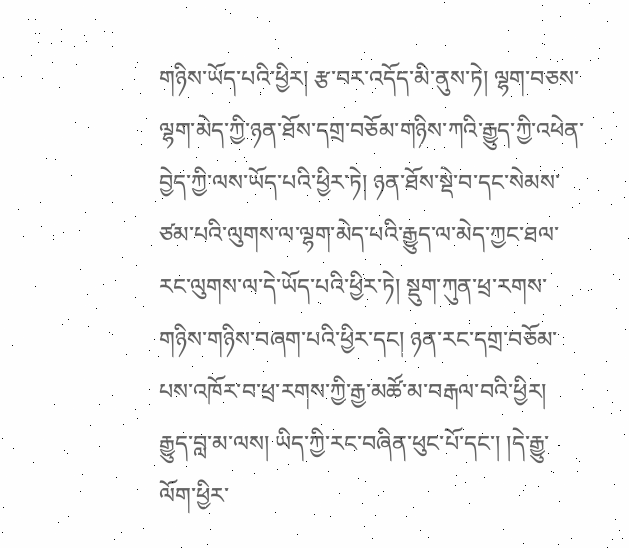གཉིས་ཡོད་པའི་ཕྱིར། རྩ་བར་འདོད་མི་ནུས་ཏེ། ལྷག་བཅས་ལྷག་མེད་ཀྱི་ཉན་ཐོས་དགྲ་བཅོམ་གཉིས་ཀའི་རྒྱུད་ཀྱི་འཕེན་བྱེད་ཀྱི་ལས་ཡོད་པའི་ཕྱིར་ཏེ། ཉན་ཐོས་སྡེ་བ་དང་སེམས་ཙམ་པའི་ལུགས་ལ་ལྷག་མེད་པའི་རྒྱུད་ལ་མེད་ཀྱང་ཐལ་རང་ལུགས་ལ་དེ་ཡོད་པའི་ཕྱིར་ཏེ། སྡུག་ཀུན་ཕྲ་རགས་གཉིས་གཉིས་བཞག་པའི་ཕྱིར་དང། ཉན་རང་དགྲ་བཅོམ་པས་འཁོར་བ་ཕྲ་རགས་ཀྱི་རྒྱ་མཚོ་མ་བརྒལ་བའི་ཕྱིར། རྒྱུད་བླ་མ་ལས། ཡིད་ཀྱི་རང་བཞིན་ཕུང་པོ་དང་། །དེ་རྒྱུ་ལོག་ཕྱིར་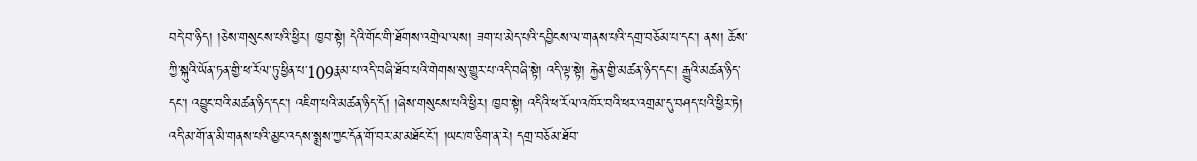བདེ་བ་ཉིད། །ཅེས་གསུངས་པའི་ཕྱིར། ཁྱབ་སྟེ། དེའི་གོང་གི་ཐོགས་འགྲེལ་ལས། ཟག་པ་མེད་པའི་དབྱིངས་ལ་གནས་པའི་དགྲ་བཅོམ་པ་དང་། ནས། ཆོས་ཀྱི་སྐུའི་ཡོན་ཏན་གྱི་ཕ་རོལ་ཏུ་ཕྱིན་པ་109རྣམ་པ་འདི་བཞི་ཐོབ་པའི་གེགས་སུ་གྱུར་པ་འདི་བཞི་སྟེ། འདི་ལྟ་སྟེ། རྐྱེན་གྱི་མཚན་ཉིད་དང་། རྒྱུའི་མཚན་ཉིད་དང་། འབྱུང་བའི་མཚན་ཉིད་དང་། འཇིག་པའི་མཚན་ཉིད་དོ། །ཞེས་གསུངས་པའི་ཕྱིར། ཁྱབ་སྟེ། འདིའི་ཕ་རོལ་འཁོར་བའི་ཕར་འགྲམ་དུ་བཤད་པའི་ཕྱིར་ཏེ། འདི་མ་གོ་ན་མི་གནས་པའི་མྱང་འདས་སྨྲས་ཀྱང་དོན་གོ་བར་མ་མཐོང་ངོ་། །ཡང་ཁ་ཅིག་ན་རེ། དགྲ་བཅོམ་ཐོབ་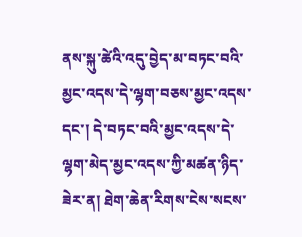ནས་སྐུ་ཚེའི་འདུ་བྱེད་མ་བཏང་བའི་མྱང་འདས་དེ་ལྷག་བཅས་མྱང་འདས་དང་། དེ་བཏང་བའི་མྱང་འདས་དེ་ལྷག་མེད་མྱང་འདས་ཀྱི་མཚན་ཉིད་ཟེར་ན། ཐེག་ཆེན་རིགས་ངེས་སངས་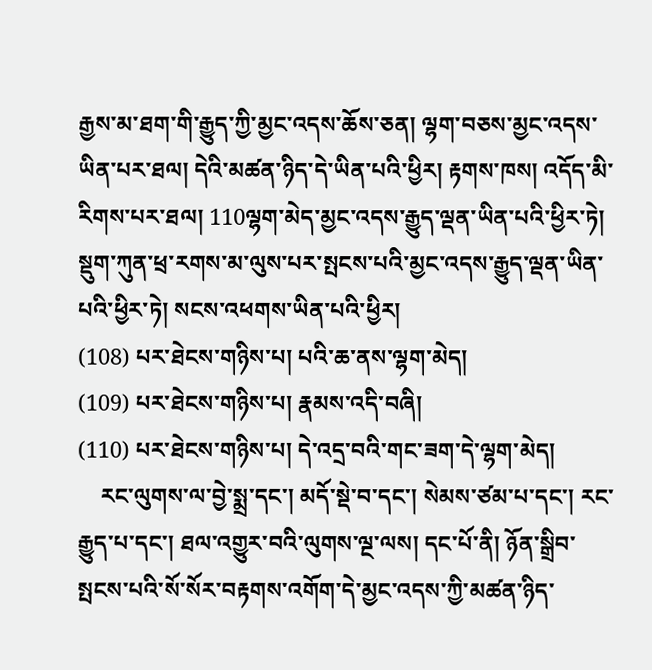རྒྱས་མ་ཐག་གི་རྒྱུད་ཀྱི་མྱང་འདས་ཆོས་ཅན། ལྷག་བཅས་མྱང་འདས་ཡིན་པར་ཐལ། དེའི་མཚན་ཉིད་དེ་ཡིན་པའི་ཕྱིར། རྟགས་ཁས། འདོད་མི་རིགས་པར་ཐལ། 110ལྷག་མེད་མྱང་འདས་རྒྱུད་ལྡན་ཡིན་པའི་ཕྱིར་ཏེ། སྡུག་ཀུན་ཕྲ་རགས་མ་ལུས་པར་སྤངས་པའི་མྱང་འདས་རྒྱུད་ལྡན་ཡིན་པའི་ཕྱིར་ཏེ། སངས་འཕགས་ཡིན་པའི་ཕྱིར།
(108) པར་ཐེངས་གཉིས་པ། པའི་ཆ་ནས་ལྷག་མེད།
(109) པར་ཐེངས་གཉིས་པ། རྣམས་འདི་བཞི།
(110) པར་ཐེངས་གཉིས་པ། དེ་འདྲ་བའི་གང་ཟག་དེ་ལྷག་མེད།
    རང་ལུགས་ལ་བྱེ་སྨྲ་དང་། མདོ་སྡེ་བ་དང་། སེམས་ཙམ་པ་དང་། རང་རྒྱུད་པ་དང་། ཐལ་འགྱུར་བའི་ལུགས་ལྔ་ལས། དང་པོ་ནི། ཉོན་སྒྲིབ་སྤངས་པའི་སོ་སོར་བརྟགས་འགོག་དེ་མྱང་འདས་ཀྱི་མཚན་ཉིད་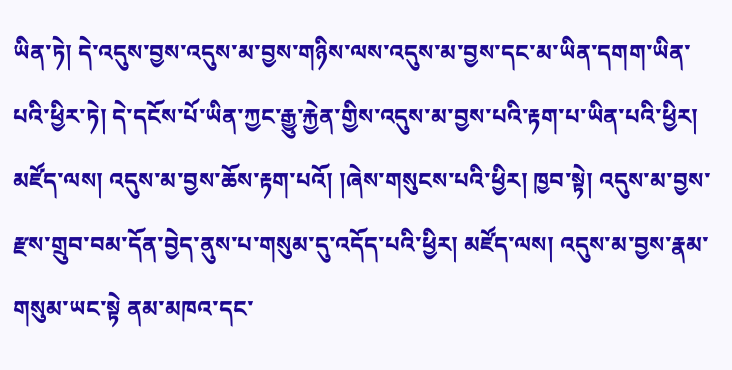ཡིན་ཏེ། དེ་འདུས་བྱས་འདུས་མ་བྱས་གཉིས་ལས་འདུས་མ་བྱས་དང་མ་ཡིན་དགག་ཡིན་པའི་ཕྱིར་ཏེ། དེ་དངོས་པོ་ཡིན་ཀྱང་རྒྱུ་རྐྱེན་གྱིས་འདུས་མ་བྱས་པའི་རྟག་པ་ཡིན་པའི་ཕྱིར། མཛོད་ལས། འདུས་མ་བྱས་ཆོས་རྟག་པའོ། །ཞེས་གསུངས་པའི་ཕྱིར། ཁྱབ་སྟེ། འདུས་མ་བྱས་རྫས་གྲུབ་བམ་དོན་བྱེད་ནུས་པ་གསུམ་དུ་འདོད་པའི་ཕྱིར། མཛོད་ལས། འདུས་མ་བྱས་རྣམ་གསུམ་ཡང་སྟེ ནམ་མཁའ་དང་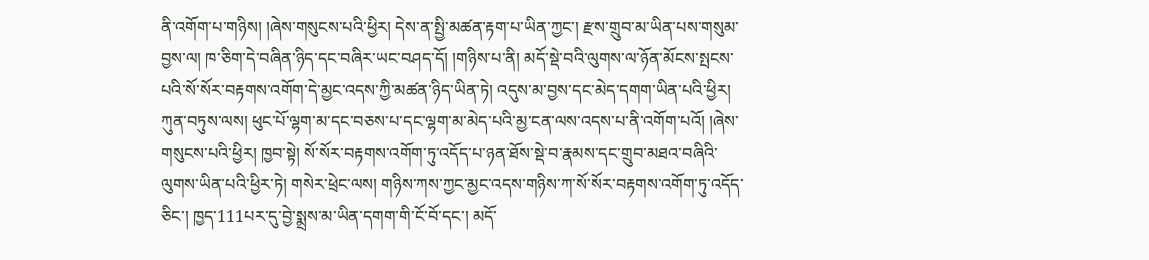ནི་འགོག་པ་གཉིས། །ཞེས་གསུངས་པའི་ཕྱིར། དེས་ན་སྤྱི་མཚན་རྟག་པ་ཡིན་ཀྱང་། རྫས་གྲུབ་མ་ཡིན་པས་གསུམ་བྱས་ལ། ཁ་ཅིག་དེ་བཞིན་ཉིད་དང་བཞིར་ཡང་བཤད་དོ། །གཉིས་པ་ནི། མདོ་སྡེ་བའི་ལུགས་ལ་ཉོན་མོངས་སྤངས་པའི་སོ་སོར་བརྟགས་འགོག་དེ་མྱང་འདས་ཀྱི་མཚན་ཉིད་ཡིན་ཏེ། འདུས་མ་བྱས་དང་མེད་དགག་ཡིན་པའི་ཕྱིར། ཀུན་བཏུས་ལས། ཕུང་པོ་ལྷག་མ་དང་བཅས་པ་དང་ལྷག་མ་མེད་པའི་མྱ་ངན་ལས་འདས་པ་ནི་འགོག་པའོ། །ཞེས་གསུངས་པའི་ཕྱིར། ཁྱབ་སྟེ། སོ་སོར་བརྟགས་འགོག་ཏུ་འདོད་པ་ཉན་ཐོས་སྡེ་བ་རྣམས་དང་གྲུབ་མཐའ་བཞིའི་ལུགས་ཡིན་པའི་ཕྱིར་ཏེ། གསེར་ཕྲེང་ལས། གཉིས་ཀས་ཀྱང་མྱང་འདས་གཉིས་ཀ་སོ་སོར་བརྟགས་འགོག་ཏུ་འདོད་ཅིང་། ཁྱད་111པར་དུ་བྱེ་སྨྲས་མ་ཡིན་དགག་གི་ངོ་བོ་དང་། མདོ་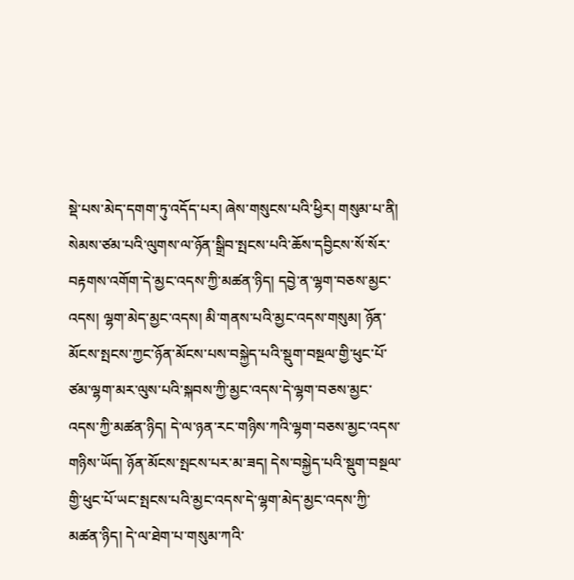སྡེ་པས་མེད་དགག་ཏུ་འདོད་པར། ཞེས་གསུངས་པའི་ཕྱིར། གསུམ་པ་ནི། སེམས་ཙམ་པའི་ལུགས་ལ་ཉོན་སྒྲིབ་སྤངས་པའི་ཆོས་དབྱིངས་སོ་སོར་བརྟགས་འགོག་དེ་མྱང་འདས་ཀྱི་མཚན་ཉིད། དབྱེ་ན་ལྷག་བཅས་མྱང་འདས། ལྷག་མེད་མྱང་འདས། མི་གནས་པའི་མྱང་འདས་གསུམ། ཉོན་མོངས་སྤངས་ཀྱང་ཉོན་མོངས་པས་བསྐྱེད་པའི་སྡུག་བསྔལ་གྱི་ཕུང་པོ་ཙམ་ལྷག་མར་ལུས་པའི་སྐབས་ཀྱི་མྱང་འདས་དེ་ལྷག་བཅས་མྱང་འདས་ཀྱི་མཚན་ཉིད། དེ་ལ་ཉན་རང་གཉིས་ཀའི་ལྷག་བཅས་མྱང་འདས་གཉིས་ཡོད། ཉོན་མོངས་སྤངས་པར་མ་ཟད། དེས་བསྐྱེད་པའི་སྡུག་བསྔལ་གྱི་ཕུང་པོ་ཡང་སྤངས་པའི་མྱང་འདས་དེ་ལྷག་མེད་མྱང་འདས་ཀྱི་མཚན་ཉིད། དེ་ལ་ཐེག་པ་གསུམ་ཀའི་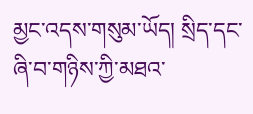མྱང་འདས་གསུམ་ཡོད། སྲིད་དང་ཞི་བ་གཉིས་ཀྱི་མཐའ་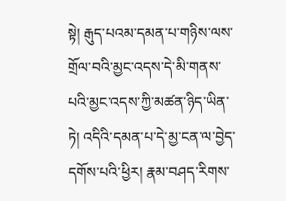སྟེ། རྒུད་པའམ་དམན་པ་གཉིས་ལས་གྲོལ་བའི་མྱང་འདས་དེ་མི་གནས་པའི་མྱང་འདས་ཀྱི་མཚན་ཉིད་ཡིན་ཏེ། འདིའི་དམན་པ་དེ་མྱ་ངན་ལ་བྱེད་དགོས་པའི་ཕྱིར། རྣམ་བཤད་རིགས་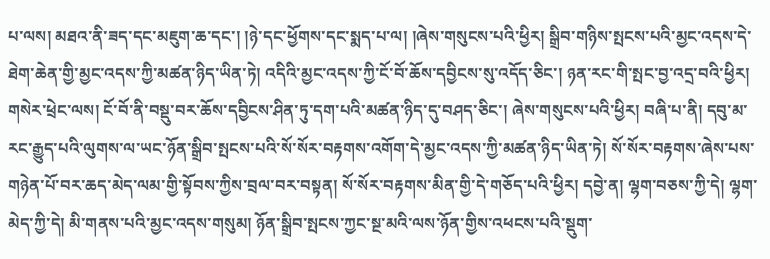པ་ལས། མཐའ་ནི་ཟད་དང་མཇུག་ཆ་དང་། །ཉེ་དང་ཕྱོགས་དང་སྨད་པ་ལ། །ཞེས་གསུངས་པའི་ཕྱིར། སྒྲིབ་གཉིས་སྤངས་པའི་མྱང་འདས་དེ་ཐེག་ཆེན་གྱི་མྱང་འདས་ཀྱི་མཚན་ཉིད་ཡིན་ཏེ། འདིའི་མྱང་འདས་ཀྱི་ངོ་བོ་ཆོས་དབྱིངས་སུ་འདོད་ཅིང་། ཉན་རང་གི་སྤང་བྱ་འདྲ་བའི་ཕྱིར། གསེར་ཕྲེང་ལས། ངོ་བོ་ནི་བསྡུ་བར་ཆོས་དབྱིངས་ཤིན་ཏུ་དག་པའི་མཚན་ཉིད་དུ་བཤད་ཅིང་། ཞེས་གསུངས་པའི་ཕྱིར། བཞི་པ་ནི། དབུ་མ་རང་རྒྱུད་པའི་ལུགས་ལ་ཡང་ཉོན་སྒྲིབ་སྤངས་པའི་སོ་སོར་བརྟགས་འགོག་དེ་མྱང་འདས་ཀྱི་མཚན་ཉིད་ཡིན་ཏེ། སོ་སོར་བརྟགས་ཞེས་པས་གཉེན་པོ་བར་ཆད་མེད་ལམ་གྱི་སྟོབས་ཀྱིས་བྲལ་བར་བསྟན། སོ་སོར་བརྟགས་མིན་གྱི་དེ་གཅོད་པའི་ཕྱིར། དབྱེ་ན། ལྷག་བཅས་ཀྱི་དེ། ལྷག་མེད་ཀྱི་དེ། མི་གནས་པའི་མྱང་འདས་གསུམ། ཉོན་སྒྲིབ་སྤངས་ཀྱང་སྔ་མའི་ལས་ཉོན་གྱིས་འཕངས་པའི་སྡུག་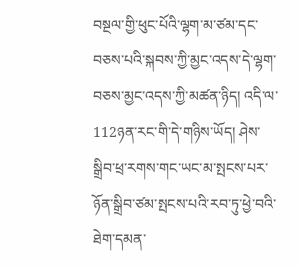བསྔལ་གྱི་ཕུང་པོའི་ལྷག་མ་ཙམ་དང་བཅས་པའི་སྐབས་ཀྱི་མྱང་འདས་དེ་ལྷག་བཅས་མྱང་འདས་ཀྱི་མཚན་ཉིད། འདི་ལ་112ཉན་རང་གི་དེ་གཉིས་ཡོད། ཤེས་སྒྲིབ་ཕྲ་རགས་གང་ཡང་མ་སྤངས་པར་ཉོན་སྒྲིབ་ཙམ་སྤངས་པའི་རབ་ཏུ་ཕྱེ་བའི་ཐེག་དམན་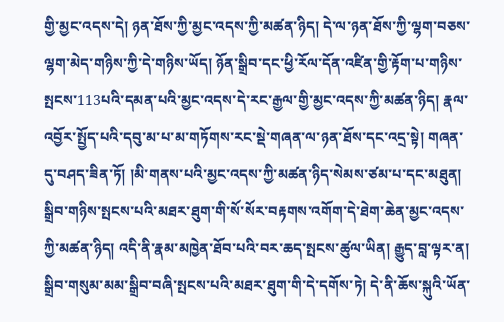གྱི་མྱང་འདས་དེ། ཉན་ཐོས་ཀྱི་མྱང་འདས་ཀྱི་མཚན་ཉིད། དེ་ལ་ཉན་ཐོས་ཀྱི་ལྷག་བཅས་ལྷག་མེད་གཉིས་ཀྱི་དེ་གཉིས་ཡོད། ཉོན་སྒྲིབ་དང་ཕྱི་རོལ་དོན་འཛིན་གྱི་རྟོག་པ་གཉིས་སྤངས་113པའི་དམན་པའི་མྱང་འདས་དེ་རང་རྒྱལ་གྱི་མྱང་འདས་ཀྱི་མཚན་ཉིད། རྣལ་འབྱོར་སྤྱོད་པའི་དབུ་མ་པ་མ་གཏོགས་རང་སྡེ་གཞན་ལ་ཉན་ཐོས་དང་འདྲ་སྟེ། གཞན་དུ་བཤད་ཟིན་ཏོ། །མི་གནས་པའི་མྱང་འདས་ཀྱི་མཚན་ཉིད་སེམས་ཙམ་པ་དང་མཐུན། སྒྲིབ་གཉིས་སྤངས་པའི་མཐར་ཐུག་གི་སོ་སོར་བརྟགས་འགོག་དེ་ཐེག་ཆེན་མྱང་འདས་ཀྱི་མཚན་ཉིད། འདི་ནི་རྣམ་མཁྱེན་ཐོབ་པའི་བར་ཆད་སྤངས་ཚུལ་ཡིན། རྒྱུད་བླ་ལྟར་ན། སྒྲིབ་གསུམ་མམ་སྒྲིབ་བཞི་སྤངས་པའི་མཐར་ཐུག་གི་དེ་དགོས་ཏེ། དེ་ནི་ཆོས་སྐུའི་ཡོན་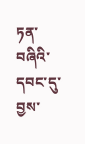ཏན་བཞིའི་དབང་དུ་བྱས་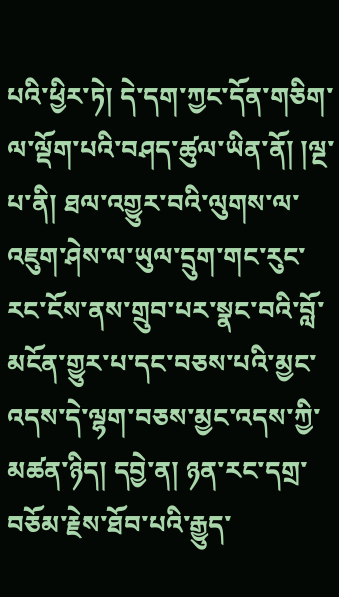པའི་ཕྱིར་ཏེ། དེ་དག་ཀྱང་དོན་གཅིག་ལ་ལྡོག་པའི་བཤད་ཚུལ་ཡིན་ནོ། །ལྔ་པ་ནི། ཐལ་འགྱུར་བའི་ལུགས་ལ་འཇུག་ཤེས་ལ་ཡུལ་དྲུག་གང་རུང་རང་ངོས་ནས་གྲུབ་པར་སྣང་བའི་བློ་མངོན་གྱུར་པ་དང་བཅས་པའི་མྱང་འདས་དེ་ལྷག་བཅས་མྱང་འདས་ཀྱི་མཚན་ཉིད། དབྱེ་ན། ཉན་རང་དགྲ་བཅོམ་རྗེས་ཐོབ་པའི་རྒྱུད་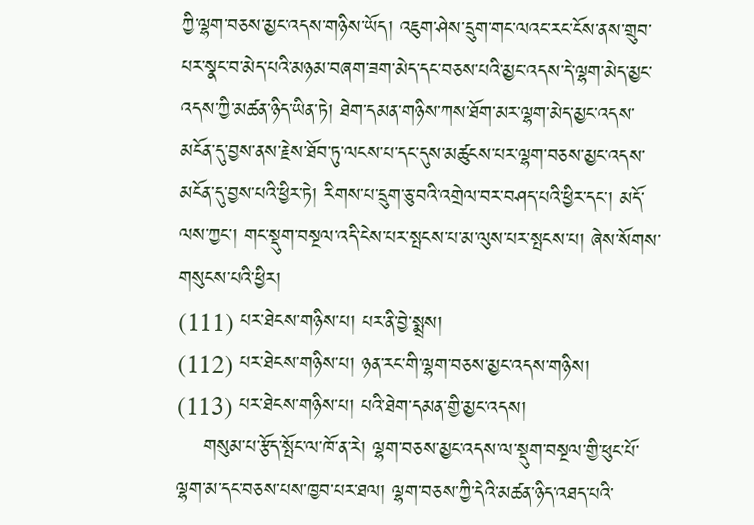ཀྱི་ལྷག་བཅས་མྱང་འདས་གཉིས་ཡོད། འཇུག་ཤེས་དྲུག་གང་ལའང་རང་ངོས་ནས་གྲུབ་པར་སྣང་བ་མེད་པའི་མཉམ་བཞག་ཟག་མེད་དང་བཅས་པའི་མྱང་འདས་དེ་ལྷག་མེད་མྱང་འདས་ཀྱི་མཚན་ཉིད་ཡིན་ཏེ། ཐེག་དམན་གཉིས་ཀས་ཐོག་མར་ལྷག་མེད་མྱང་འདས་མངོན་དུ་བྱས་ནས་རྗེས་ཐོབ་ཏུ་ལངས་པ་དང་དུས་མཚུངས་པར་ལྷག་བཅས་མྱང་འདས་མངོན་དུ་བྱས་པའི་ཕྱིར་ཏེ། རིགས་པ་དྲུག་ཅུ་བའི་འགྲེལ་བར་བཤད་པའི་ཕྱིར་དང་། མདོ་ལས་ཀྱང་། གང་སྡུག་བསྔལ་འདི་ངེས་པར་སྤངས་པ་མ་ལུས་པར་སྤངས་པ། ཞེས་སོགས་གསུངས་པའི་ཕྱིར།
(111) པར་ཐེངས་གཉིས་པ། པར་ནི་བྱེ་སྨྲས།
(112) པར་ཐེངས་གཉིས་པ། ཉན་རང་གི་ལྷག་བཅས་མྱང་འདས་གཉིས།
(113) པར་ཐེངས་གཉིས་པ། པའི་ཐེག་དམན་གྱི་མྱང་འདས།
    གསུམ་པ་རྩོད་སྤོང་ལ་ཁོ་ན་རེ། ལྷག་བཅས་མྱང་འདས་ལ་སྡུག་བསྔལ་གྱི་ཕུང་པོ་ལྷག་མ་དང་བཅས་པས་ཁྱབ་པར་ཐལ། ལྷག་བཅས་ཀྱི་དེའི་མཚན་ཉིད་འཐད་པའི་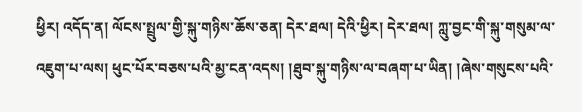ཕྱིར། འདོད་ན། ལོངས་སྤྲུལ་གྱི་སྐུ་གཉིས་ཆོས་ཅན། དེར་ཐལ། དེའི་ཕྱིར། དེར་ཐལ། ཀླུ་བྱང་གི་སྐུ་གསུམ་ལ་འཇུག་པ་ལས། ཕུང་པོར་བཅས་པའི་མྱ་ངན་འདས། །ཐུབ་སྐུ་གཉིས་ལ་བཞག་པ་ཡིན། །ཞེས་གསུངས་པའི་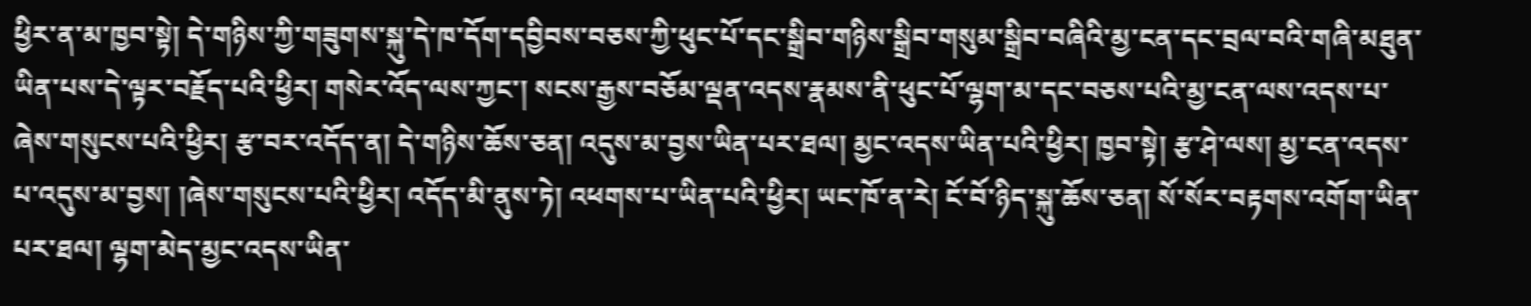ཕྱིར་ན་མ་ཁྱབ་སྟེ། དེ་གཉིས་ཀྱི་གཟུགས་སྐུ་དེ་ཁ་དོག་དབྱིབས་བཅས་ཀྱི་ཕུང་པོ་དང་སྒྲིབ་གཉིས་སྒྲིབ་གསུམ་སྒྲིབ་བཞིའི་མྱ་ངན་དང་བྲལ་བའི་གཞི་མཐུན་ཡིན་པས་དེ་ལྟར་བརྗོད་པའི་ཕྱིར། གསེར་འོད་ལས་ཀྱང་། སངས་རྒྱས་བཅོམ་ལྡན་འདས་རྣམས་ནི་ཕུང་པོ་ལྷག་མ་དང་བཅས་པའི་མྱ་ངན་ལས་འདས་པ་ཞེས་གསུངས་པའི་ཕྱིར། རྩ་བར་འདོད་ན། དེ་གཉིས་ཆོས་ཅན། འདུས་མ་བྱས་ཡིན་པར་ཐལ། མྱང་འདས་ཡིན་པའི་ཕྱིར། ཁྱབ་སྟེ། རྩ་ཤེ་ལས། མྱ་ངན་འདས་པ་འདུས་མ་བྱས། །ཞེས་གསུངས་པའི་ཕྱིར། འདོད་མི་ནུས་ཏེ། འཕགས་པ་ཡིན་པའི་ཕྱིར། ཡང་ཁོ་ན་རེ། ངོ་བོ་ཉིད་སྐུ་ཆོས་ཅན། སོ་སོར་བརྟགས་འགོག་ཡིན་པར་ཐལ། ལྷག་མེད་མྱང་འདས་ཡིན་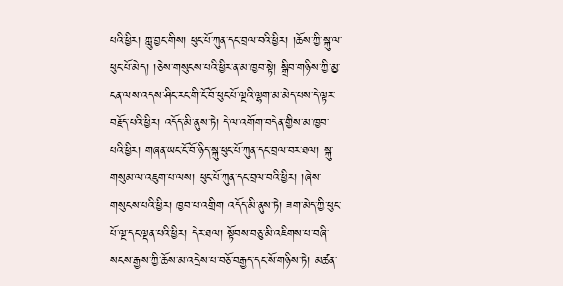པའི་ཕྱིར། ཀླུ་བྱང་གིས། ཕུང་པོ་ཀུན་དང་བྲལ་བའི་ཕྱིར། །ཆོས་ཀྱི་སྐུ་ལ་ཕུང་པོ་མེད། །ཅེས་གསུངས་པའི་ཕྱིར་ན་མ་ཁྱབ་སྟེ། སྒྲིབ་གཉིས་ཀྱི་མྱ་ངན་ལས་འདས་ཤིང་རང་གི་ངོ་བོ་ཕུང་པོ་ལྔའི་ལྷག་མ་མེད་པས་དེ་ལྟར་བརྗོད་པའི་ཕྱིར། འདོད་མི་ནུས་ཏེ། དེ་ལ་འགོག་བདེན་གྱིས་མ་ཁྱབ་པའི་ཕྱིར། གཞན་ཡང་ངོ་བོ་ཉིད་སྐུ་ཕུང་པོ་ཀུན་དང་བྲལ་བར་ཐལ། སྐུ་གསུམ་ལ་འཇུག་པ་ལས། ཕུང་པོ་ཀུན་དང་བྲལ་བའི་ཕྱིར། །ཞེས་གསུངས་པའི་ཕྱིར། ཁྱབ་པ་འགྲིག འདོད་མི་ནུས་ཏེ། ཟག་མེད་ཀྱི་ཕུང་པོ་ལྔ་དང་ལྡན་པའི་ཕྱིར། དེར་ཐལ། སྟོབས་བཅུ་མི་འཇིགས་པ་བཞི་སངས་རྒྱས་ཀྱི་ཆོས་མ་འདྲེས་པ་བཅོ་བརྒྱད་དང་སོ་གཉིས་ཏེ། མཚན་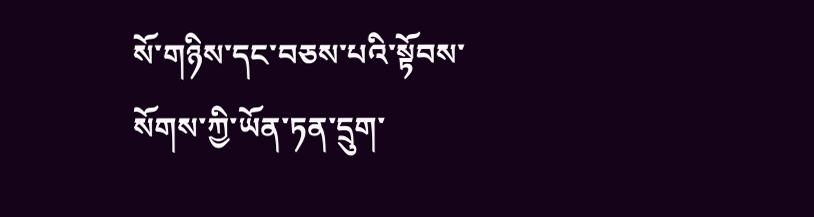སོ་གཉིས་དང་བཅས་པའི་སྟོབས་སོགས་ཀྱི་ཡོན་ཏན་དྲུག་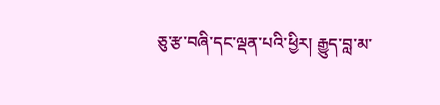ཅུ་རྩ་བཞི་དང་ལྡན་པའི་ཕྱིར། རྒྱུད་བླ་མ་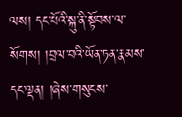ལས། དང་པོའི་སྐུ་ནི་སྟོབས་ལ་སོགས། །བྲལ་བའི་ཡོན་ཏན་རྣམས་དང་ལྡན། །ཞེས་གསུངས་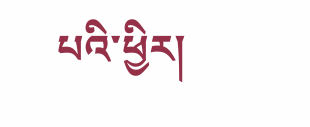པའི་ཕྱིར།